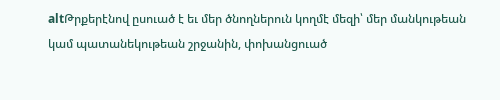altԹրքերէնով ըսուած է եւ մեր ծնողներուն կողմէ մեզի՝ մեր մանկութեան կամ պատանեկութեան շրջանին, փոխանցուած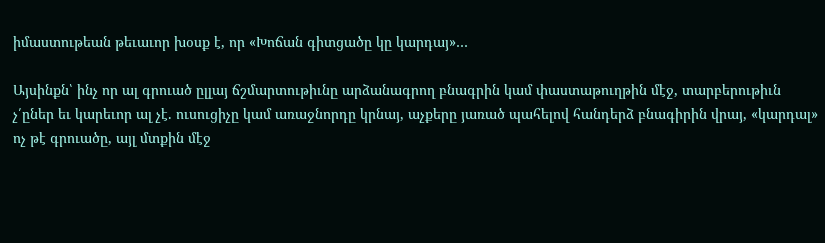իմաստութեան թեւաւոր խօսք է, որ «Խոճան գիտցածը կը կարդայ»…

Այսինքն՝ ինչ որ ալ գրուած ըլլայ ճշմարտութիւնը արձանագրող բնագրին կամ փաստաթուղթին մէջ, տարբերութիւն չ՛ըներ եւ կարեւոր ալ չէ. ուսուցիչը կամ առաջնորդը կրնայ, աչքերը յառած պահելով հանդերձ բնագիրին վրայ, «կարդալ» ոչ թէ գրուածը, այլ մտքին մէջ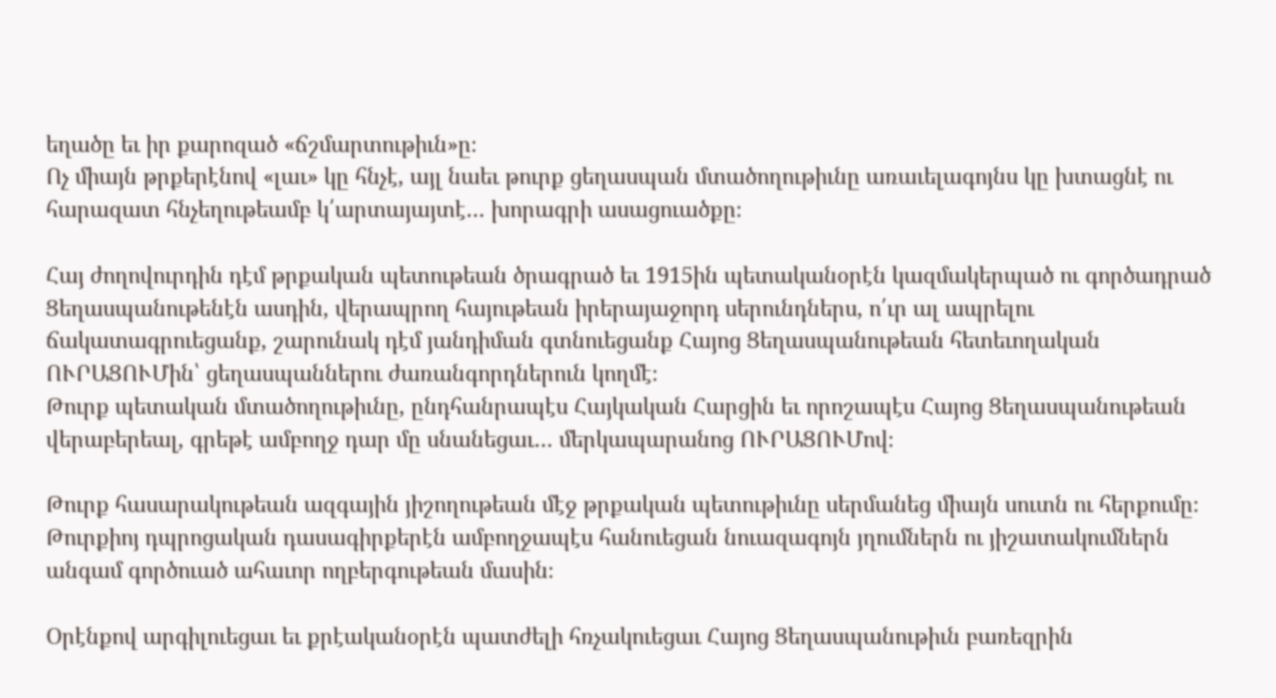եղածը եւ իր քարոզած «ճշմարտութիւն»ը։
Ոչ միայն թրքերէնով «լաւ» կը հնչէ, այլ նաեւ թուրք ցեղասպան մտածողութիւնը առաւելագոյնս կը խտացնէ ու հարազատ հնչեղութեամբ կ՛արտայայտէ… խորագրի ասացուածքը։

Հայ ժողովուրդին դէմ թրքական պետութեան ծրագրած եւ 1915ին պետականօրէն կազմակերպած ու գործադրած Ցեղասպանութենէն ասդին, վերապրող հայութեան իրերայաջորդ սերունդներս, ո՛ւր ալ ապրելու ճակատագրուեցանք, շարունակ դէմ յանդիման գտնուեցանք Հայոց Ցեղասպանութեան հետեւողական ՈՒՐԱՑՈՒՄին՝ ցեղասպաններու ժառանգորդներուն կողմէ։
Թուրք պետական մտածողութիւնը, ընդհանրապէս Հայկական Հարցին եւ որոշապէս Հայոց Ցեղասպանութեան վերաբերեալ, գրեթէ ամբողջ դար մը սնանեցաւ… մերկապարանոց ՈՒՐԱՑՈՒՄով։

Թուրք հասարակութեան ազգային յիշողութեան մէջ թրքական պետութիւնը սերմանեց միայն սուտն ու հերքումը։
Թուրքիոյ դպրոցական դասագիրքերէն ամբողջապէս հանուեցան նուազագոյն յղումներն ու յիշատակումներն անգամ գործուած ահաւոր ողբերգութեան մասին։

Օրէնքով արգիլուեցաւ եւ քրէականօրէն պատժելի հռչակուեցաւ Հայոց Ցեղասպանութիւն բառեզրին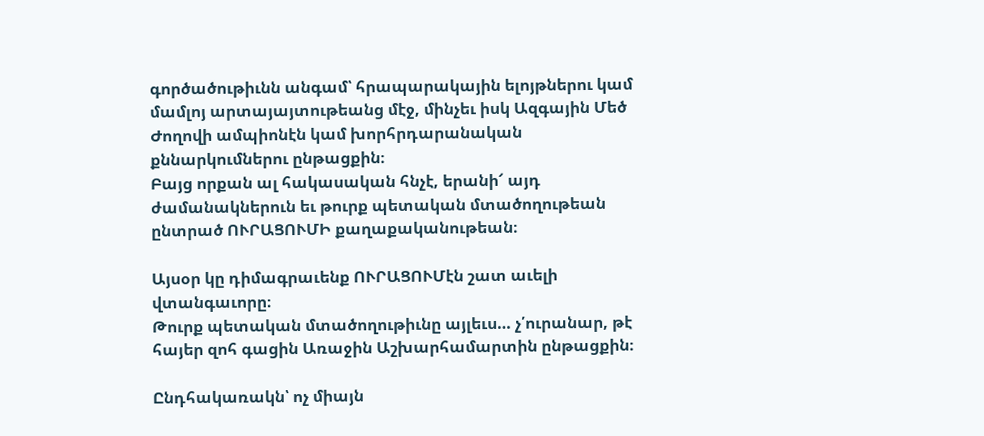գործածութիւնն անգամ՝ հրապարակային ելոյթներու կամ մամլոյ արտայայտութեանց մէջ, մինչեւ իսկ Ազգային Մեծ Ժողովի ամպիոնէն կամ խորհրդարանական քննարկումներու ընթացքին։
Բայց որքան ալ հակասական հնչէ, երանի՜ այդ ժամանակներուն եւ թուրք պետական մտածողութեան ընտրած ՈՒՐԱՑՈՒՄԻ քաղաքականութեան։

Այսօր կը դիմագրաւենք ՈՒՐԱՑՈՒՄէն շատ աւելի վտանգաւորը։
Թուրք պետական մտածողութիւնը այլեւս… չ՛ուրանար, թէ հայեր զոհ գացին Առաջին Աշխարհամարտին ընթացքին։

Ընդհակառակն՝ ոչ միայն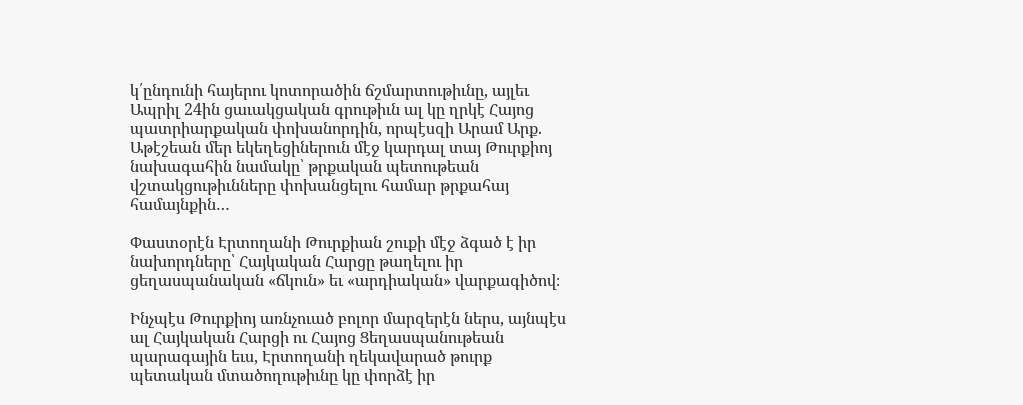կ՛ընդունի հայերու կոտորածին ճշմարտութիւնը, այլեւ Ապրիլ 24ին ցաւակցական գրութիւն ալ կը ղրկէ Հայոց պատրիարքական փոխանորդին, որպէսզի Արամ Արք. Աթէշեան մեր եկեղեցիներուն մէջ կարդալ տայ Թուրքիոյ նախագահին նամակը՝ թրքական պետութեան վշտակցութիւնները փոխանցելու համար թրքահայ համայնքին…

Փաստօրէն Էրտողանի Թուրքիան շուքի մէջ ձգած է իր նախորդները՝ Հայկական Հարցը թաղելու իր ցեղասպանական «ճկուն» եւ «արդիական» վարքագիծով։

Ինչպէս Թուրքիոյ առնչուած բոլոր մարզերէն ներս, այնպէս ալ Հայկական Հարցի ու Հայոց Ցեղասպանութեան պարագային եւս, Էրտողանի ղեկավարած թուրք պետական մտածողութիւնը կը փորձէ իր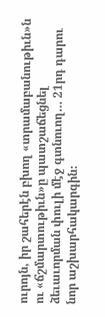ուրոյն, իր շահերէն բխող «տրամաբանութիւն»ն ու «ճշմարտութիւն»ը պատշաճեցնել ձեւաւորման փուլի մէջ գտնուող… 21րդ դարու նոր աշխարհակարգին։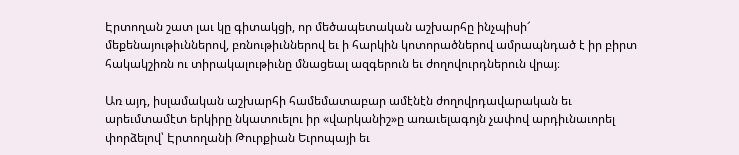Էրտողան շատ լաւ կը գիտակցի, որ մեծապետական աշխարհը ինչպիսի՜ մեքենայութիւններով, բռնութիւններով եւ ի հարկին կոտորածներով ամրապնդած է իր բիրտ հակակշիռն ու տիրակալութիւնը մնացեալ ազգերուն եւ ժողովուրդներուն վրայ։

Առ այդ, իսլամական աշխարհի համեմատաբար ամէնէն ժողովրդավարական եւ արեւմտամէտ երկիրը նկատուելու իր «վարկանիշ»ը առաւելագոյն չափով արդիւնաւորել փորձելով՝ Էրտողանի Թուրքիան Եւրոպայի եւ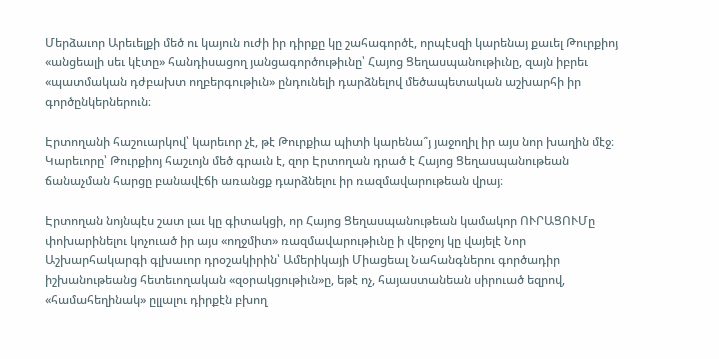Մերձաւոր Արեւելքի մեծ ու կայուն ուժի իր դիրքը կը շահագործէ, որպէսզի կարենայ քաւել Թուրքիոյ «անցեալի սեւ կէտը» հանդիսացող յանցագործութիւնը՝ Հայոց Ցեղասպանութիւնը, զայն իբրեւ «պատմական դժբախտ ողբերգութիւն» ընդունելի դարձնելով մեծապետական աշխարհի իր գործընկերներուն։

Էրտողանի հաշուարկով՝ կարեւոր չէ, թէ Թուրքիա պիտի կարենա՞յ յաջողիլ իր այս նոր խաղին մէջ։ Կարեւորը՝ Թուրքիոյ հաշւոյն մեծ գրաւն է, զոր Էրտողան դրած է Հայոց Ցեղասպանութեան ճանաչման հարցը բանավէճի առանցք դարձնելու իր ռազմավարութեան վրայ։

Էրտողան նոյնպէս շատ լաւ կը գիտակցի, որ Հայոց Ցեղասպանութեան կամակոր ՈՒՐԱՑՈՒՄը փոխարինելու կոչուած իր այս «ողջմիտ» ռազմավարութիւնը ի վերջոյ կը վայելէ Նոր Աշխարհակարգի գլխաւոր դրօշակիրին՝ Ամերիկայի Միացեալ Նահանգներու գործադիր իշխանութեանց հետեւողական «զօրակցութիւն»ը, եթէ ոչ, հայաստանեան սիրուած եզրով, «համահեղինակ» ըլլալու դիրքէն բխող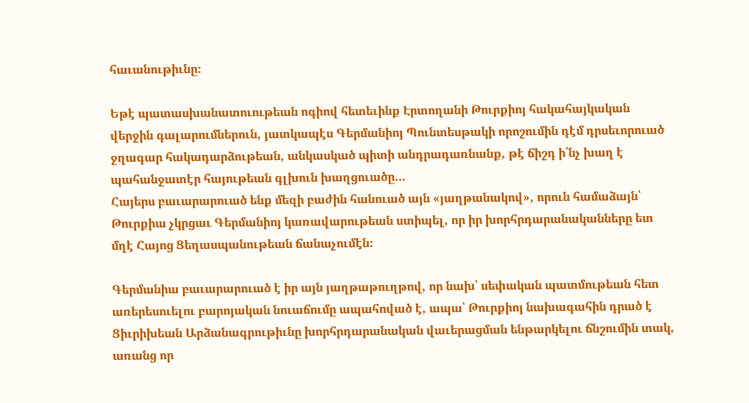հաւանութիւնը։

Եթէ պատասխանատուութեան ոգիով հետեւինք Էրտողանի Թուրքիոյ հակահայկական վերջին գալարումներուն, յատկապէս Գերմանիոյ Պունտեսթակի որոշումին դէմ դրսեւորուած ջղագար հակադարձութեան, անկասկած պիտի անդրադառնանք, թէ ճիշդ ի՛նչ խաղ է պահանջատէր հայութեան գլխուն խաղցուածը…
Հայերս բաւարարուած ենք մեզի բաժին հանուած այն «յաղթանակով», որուն համաձայն՝ Թուրքիա չկրցաւ Գերմանիոյ կառավարութեան ստիպել, որ իր խորհրդարանականները ետ մղէ Հայոց Ցեղասպանութեան ճանաչումէն։

Գերմանիա բաւարարուած է իր այն յաղթաթուղթով, որ նախ՝ սեփական պատմութեան հետ առերեսուելու բարոյական նուաճումը ապահոված է, ապա՝ Թուրքիոյ նախագահին դրած է Ցիւրիխեան Արձանագրութիւնը խորհրդարանական վաւերացման ենթարկելու ճնշումին տակ, առանց որ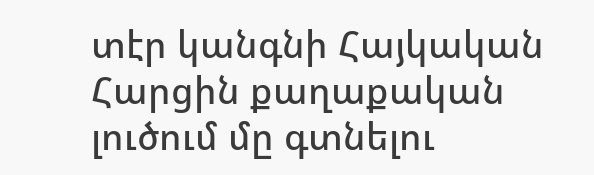տէր կանգնի Հայկական Հարցին քաղաքական լուծում մը գտնելու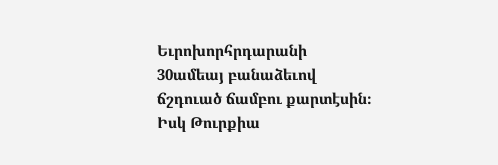Եւրոխորհրդարանի 30ամեայ բանաձեւով ճշդուած ճամբու քարտէսին։
Իսկ Թուրքիա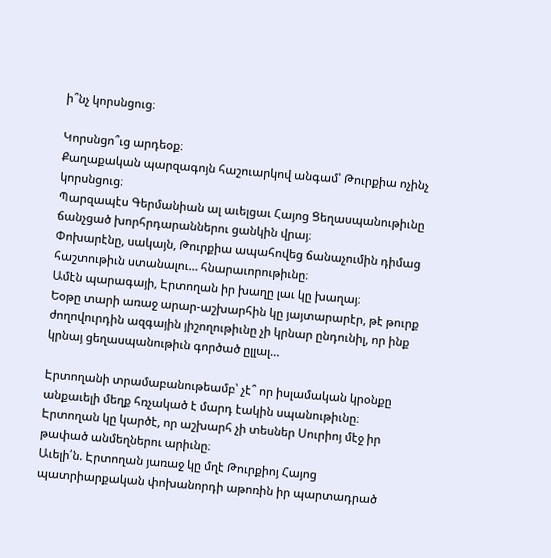ի՞նչ կորսնցուց։

Կորսնցո՞ւց արդեօք։
Քաղաքական պարզագոյն հաշուարկով անգամ՝ Թուրքիա ոչինչ կորսնցուց։
Պարզապէս Գերմանիան ալ աւելցաւ Հայոց Ցեղասպանութիւնը ճանչցած խորհրդարաններու ցանկին վրայ։
Փոխարէնը, սակայն, Թուրքիա ապահովեց ճանաչումին դիմաց հաշտութիւն ստանալու… հնարաւորութիւնը։
Ամէն պարագայի, Էրտողան իր խաղը լաւ կը խաղայ։
Եօթը տարի առաջ արար-աշխարհին կը յայտարարէր, թէ թուրք ժողովուրդին ազգային յիշողութիւնը չի կրնար ընդունիլ, որ ինք կրնայ ցեղասպանութիւն գործած ըլլալ…

Էրտողանի տրամաբանութեամբ՝ չէ՞ որ իսլամական կրօնքը անքաւելի մեղք հռչակած է մարդ էակին սպանութիւնը։
Էրտողան կը կարծէ, որ աշխարհ չի տեսներ Սուրիոյ մէջ իր թափած անմեղներու արիւնը։
Աւելի՛ն. Էրտողան յառաջ կը մղէ Թուրքիոյ Հայոց պատրիարքական փոխանորդի աթոռին իր պարտադրած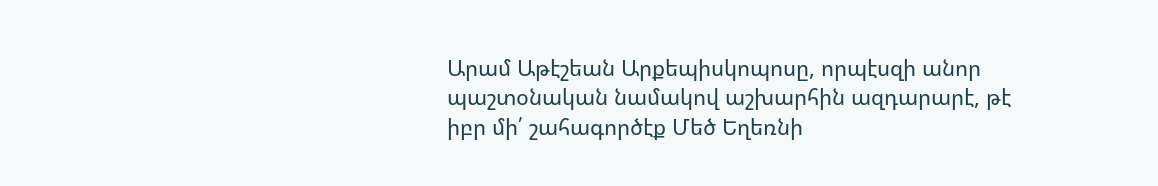Արամ Աթէշեան Արքեպիսկոպոսը, որպէսզի անոր պաշտօնական նամակով աշխարհին ազդարարէ, թէ իբր մի՛ շահագործէք Մեծ Եղեռնի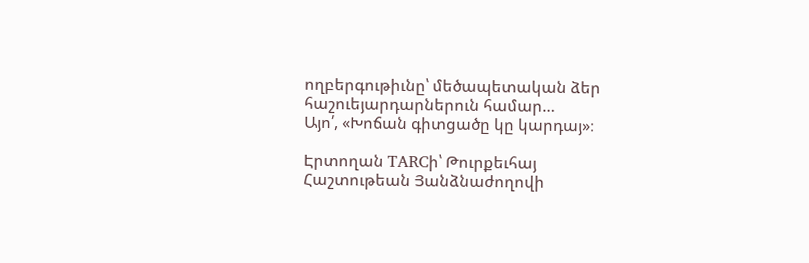ողբերգութիւնը՝ մեծապետական ձեր հաշուեյարդարներուն համար…
Այո՛, «Խոճան գիտցածը կը կարդայ»։

Էրտողան TARCի՝ Թուրքեւհայ Հաշտութեան Յանձնաժողովի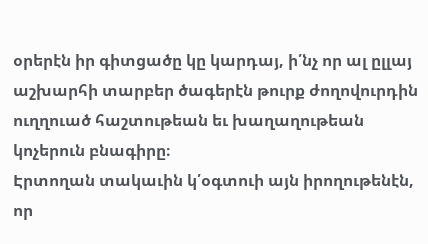օրերէն իր գիտցածը կը կարդայ, ի՛նչ որ ալ ըլլայ աշխարհի տարբեր ծագերէն թուրք ժողովուրդին ուղղուած հաշտութեան եւ խաղաղութեան կոչերուն բնագիրը։
Էրտողան տակաւին կ՛օգտուի այն իրողութենէն, որ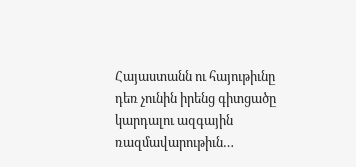Հայաստանն ու հայութիւնը դեռ չունին իրենց գիտցածը կարդալու ազգային ռազմավարութիւն…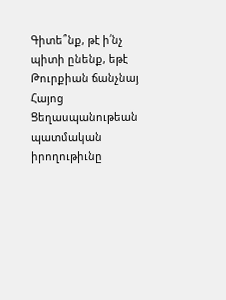Գիտե՞նք, թէ ի՛նչ պիտի ընենք, եթէ Թուրքիան ճանչնայ Հայոց Ցեղասպանութեան պատմական իրողութիւնը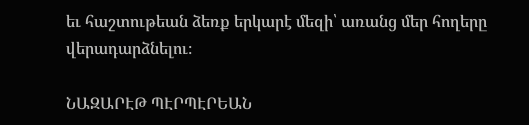եւ հաշտութեան ձեռք երկարէ մեզի՝ առանց մեր հողերը վերադարձնելու։

ՆԱԶԱՐԷԹ ՊԷՐՊԷՐԵԱՆ